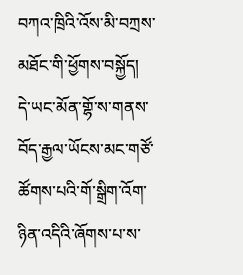བཀའ་ཁྲིའི་འོས་མི་བཀྲས་མཐོང་གི་ཕྱོགས་བསྐྱོད།
དེ་ཡང་མོན་གྷོ་ས་གནས་བོད་རྒྱལ་ཡོངས་མང་གཙོ་ཚོགས་པའི་གོ་སྒྲིག་འོག་ཉིན་འདིའི་ཞོགས་པ་ས་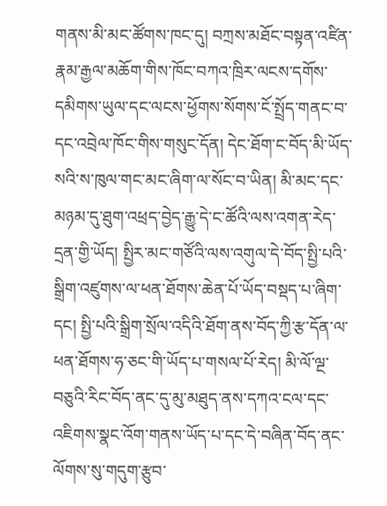གནས་མི་མང་ཚོགས་ཁང་དུ། བཀྲས་མཐོང་བསྟན་འཛིན་རྣམ་རྒྱལ་མཆོག་གིས་ཁོང་བཀའ་ཁྲིར་ལངས་དགོས་དམིགས་ཡུལ་དང་ལངས་ཕྱོགས་སོགས་ངོ་སྤྲོད་གནང་བ་དང་འབྲེལ་ཁོང་གིས་གསུང་དོན། དེང་ཐོག་ང་བོད་མི་ཡོད་སའི་ས་ཁུལ་གང་མང་ཞིག་ལ་སོང་བ་ཡིན། མི་མང་དང་མཉམ་དུ་ཐུག་འཕྲད་བྱེད་རྒྱུ་དེ་ང་ཚོའི་ལས་འགན་རེད་དྲན་གྱི་ཡོད། སྤྱིར་མང་གཙོའི་ལས་འགུལ་དེ་བོད་སྤྱི་པའི་སྒྲིག་འཛུགས་ལ་ཕན་ཐོགས་ཆེན་པོ་ཡོད་བསྡད་པ་ཞིག་དང། སྤྱི་པའི་སྒྲིག་སྲོལ་འདིའི་ཐོག་ནས་བོད་ཀྱི་རྩ་དོན་ལ་ཕན་ཐོགས་ཧ་ཅང་གི་ཡོད་པ་གསལ་པོ་རེད། མི་ལོ་ལྔ་བཅུའི་རིང་བོད་ནང་དུ་མུ་མཐུད་ནས་དཀའ་ངལ་དང་འཇིགས་སྣང་འོག་གནས་ཡོད་པ་དང་དེ་བཞིན་བོད་ནང་ལོགས་སུ་གདུག་རྩུབ་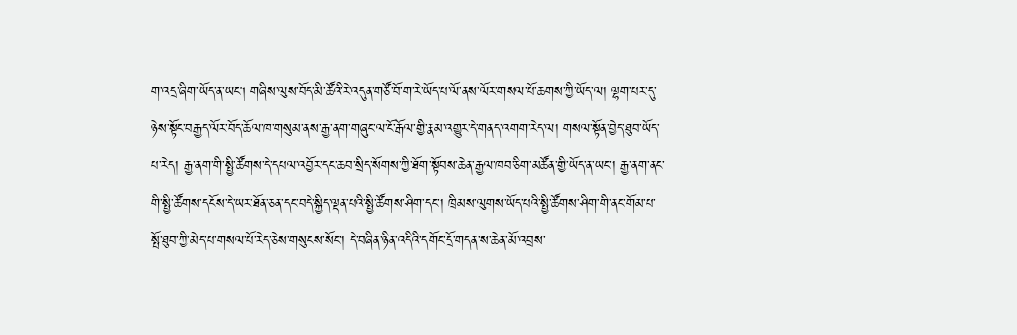ག་འདྲ་ཞིག་ཡོད་ན་ཡང། གཞིས་ལུས་བོད་མི་ཚོའི་རེ་འདུན་གཙོ་བོ་ག་རེ་ཡོད་པ་ལོ་ནས་ལོར་གསལ་པོ་ཆགས་ཀྱི་ཡོད་ལ། ལྷག་པར་དུ་ཉེས་སྟོང་བརྒྱད་ལོར་བོད་ཆོལ་ཁ་གསུམ་ནས་རྒྱ་ནག་གཞུང་ལ་ངོ་རྒོལ་གྱི་རྣམ་འགྱུར་དེ་གནད་འགག་རེད་ལ། གསལ་སྟོན་བྱེད་ཐུབ་ཡོད་པ་རེད། རྒྱ་ནག་གི་སྤྱི་ཚོགས་དེ་དཔལ་འབྱོར་དང་ཆབ་སྲིད་སོགས་ཀྱི་ཐོག་སྟོབས་ཆེན་རྒྱལ་ཁབ་ཅིག་མཚོན་གྱི་ཡོད་ན་ཡང་། རྒྱ་ནག་ནང་གི་སྤྱི་ཚོགས་དངོས་དེ་ཡར་ཐོན་ཅན་དང་བདེ་སྐྱིད་ལྡན་པའི་སྤྱི་ཚོགས་ཤིག་དང་། ཁྲིམས་ལུགས་ཡོད་པའི་སྤྱི་ཚོགས་ཤིག་གི་ནང་གོམ་པ་སྤོ་ཐུབ་ཀྱི་མེད་པ་གསལ་པོ་རེད་ཅེས་གསུངས་སོང་། དེ་བཞིན་ཉིན་འདིའི་དགོང་དྲོ་གདན་ས་ཆེན་མོ་འབྲས་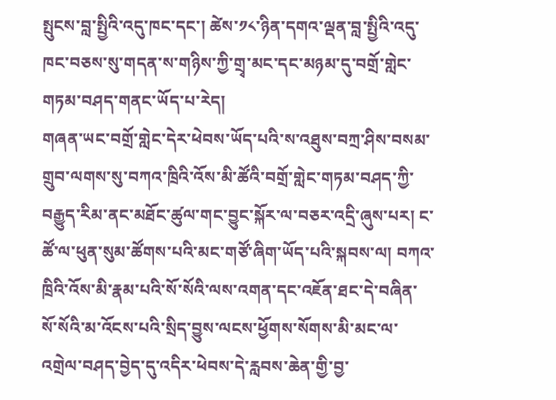སྤུངས་བླ་སྤྱིའི་འདུ་ཁང་དང་། ཚེས་༡༨་ཉིན་དགའ་ལྡན་བླ་སྤྱིའི་འདུ་ཁང་བཅས་སུ་གདན་ས་གཉིས་ཀྱི་གྲྭ་མང་དང་མཉམ་དུ་བགྲོ་གླེང་གཏམ་བཤད་གནང་ཡོད་པ་རེད།
གཞན་ཡང་བགྲོ་གླེང་དེར་ཕེབས་ཡོད་པའི་ས་འཐུས་བཀྲ་ཤིས་བསམ་གྲུབ་ལགས་སུ་བཀའ་ཁྲིའི་འོས་མི་ཚོའི་བགྲོ་གླེང་གཏམ་བཤད་ཀྱི་བརྒྱུད་རིམ་ནང་མཐོང་ཚུལ་གང་བྱུང་སྐོར་ལ་བཅར་འདྲི་ཞུས་པར། ང་ཚོ་ལ་ཕུན་སུམ་ཚོགས་པའི་མང་གཙོ་ཞིག་ཡོད་པའི་སྐབས་ལ། བཀའ་ཁྲིའི་འོས་མི་རྣམ་པའི་སོ་སོའི་ལས་འགན་དང་འཇོན་ཐང་དེ་བཞིན་སོ་སོའི་མ་འོངས་པའི་སྲིད་བྱུས་ལངས་ཕྱོགས་སོགས་མི་མང་ལ་འགྲེལ་བཤད་བྱེད་དུ་འདིར་ཕེབས་དེ་རླབས་ཆེན་གྱི་བྱ་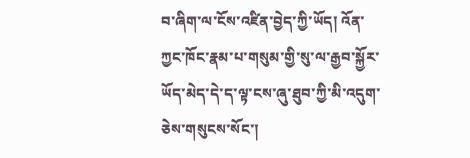བ་ཞིག་ལ་ངོས་འཛིན་བྱེད་ཀྱི་ཡོད། འོན་ཀྱང་ཁོང་རྣམ་པ་གསུམ་གྱི་སུ་ལ་རྒྱབ་སྐྱོར་ཡོད་མེད་དེ་ད་ལྟ་ངས་ཞུ་ཐུབ་ཀྱི་མི་འདུག་ཅེས་གསུངས་སོང་།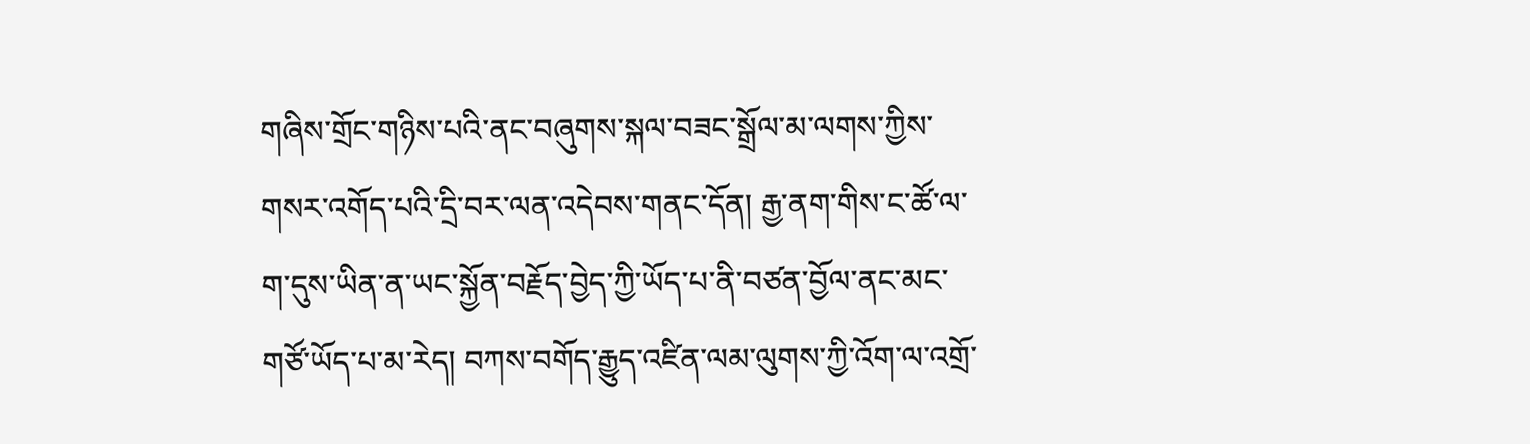གཞིས་གྲོང་གཉིས་པའི་ནང་བཞུགས་སྐལ་བཟང་སྒྲོལ་མ་ལགས་ཀྱིས་གསར་འགོད་པའི་དྲི་བར་ལན་འདེབས་གནང་དོན། རྒྱ་ནག་གིས་ང་ཚོ་ལ་ག་དུས་ཡིན་ན་ཡང་སྐྱོན་བརྗོད་བྱེད་ཀྱི་ཡོད་པ་ནི་བཙན་བྱོལ་ནང་མང་གཙོ་ཡོད་པ་མ་རེད། བཀས་བགོད་རྒྱུད་འཛིན་ལམ་ལུགས་ཀྱི་འོག་ལ་འགྲོ་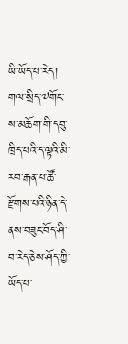ཡི་ཡོད་པ་རེད། གལ་སྲིད་༧གོང་ས་མཆོག་གི་དབུ་ཁྲིད་པའི་ད་ལྟའི་མི་རབ་རྒན་པ་ཚོ་རྫོགས་པའི་ཉིན་དེ་ནས་བཟུང་བོད་ཤི་བ་རེད་ཅེས་ཤོད་ཀྱི་ཡོད་པ་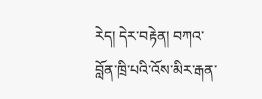རེད། དེར་བརྟེན། བཀའ་བློན་ཁྲི་པའི་འོས་མིར་རྒན་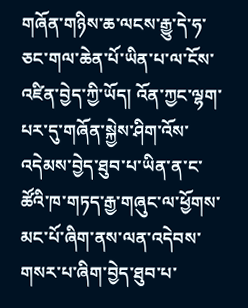གཞོན་གཉིས་ཆ་ལངས་རྒྱུ་དེ་ཧ་ཅང་གལ་ཆེན་པོ་ཡིན་པ་ལ་ངོས་འཛིན་བྱེད་ཀྱི་ཡོད། འོན་ཀྱང་ལྷག་པར་དུ་གཞོན་སྐྱེས་ཤིག་འོས་འདེམས་བྱེད་ཐུབ་པ་ཡིན་ན་ང་ཚོའི་ཁ་གཏད་རྒྱ་གཞུང་ལ་ཕྱོགས་མང་པོ་ཞིག་ནས་ལན་འདེབས་གསར་པ་ཞིག་བྱེད་ཐུབ་པ་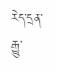རེད་དྲན་རྒྱུ་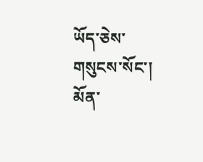ཡོད་ཅེས་གསུངས་སོང་།
མོན་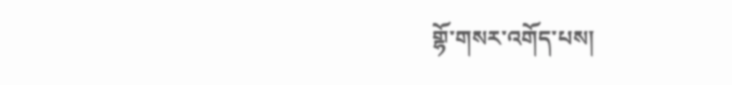གྷོ་གསར་འགོད་པས།